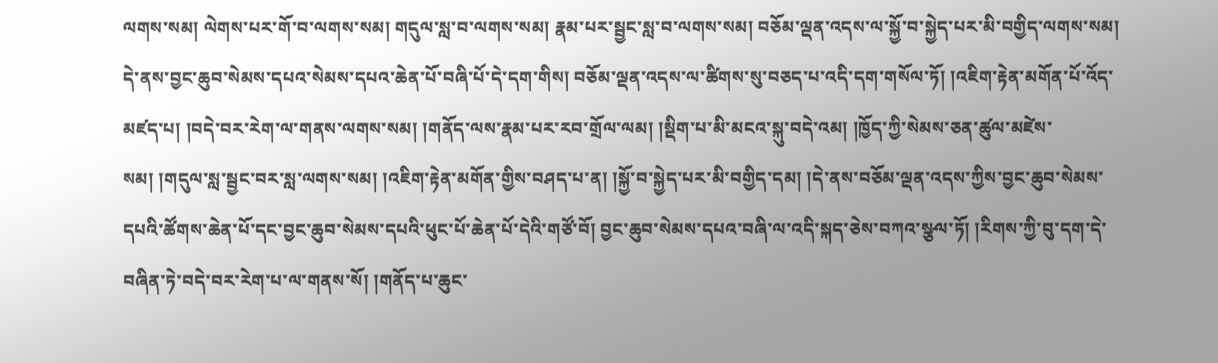ལགས་སམ། ལེགས་པར་གོ་བ་ལགས་སམ། གདུལ་སླ་བ་ལགས་སམ། རྣམ་པར་སྦྱང་སླ་བ་ལགས་སམ། བཅོམ་ལྡན་འདས་ལ་སྐྱོ་བ་སྐྱེད་པར་མི་བགྱིད་ལགས་སམ། དེ་ནས་བྱང་ཆུབ་སེམས་དཔའ་སེམས་དཔའ་ཆེན་པོ་བཞི་པོ་དེ་དག་གིས། བཅོམ་ལྡན་འདས་ལ་ཚིགས་སུ་བཅད་པ་འདི་དག་གསོལ་ཏོ། །འཇིག་རྟེན་མགོན་པོ་འོད་མཛད་པ། །བདེ་བར་རེག་ལ་གནས་ལགས་སམ། །གནོད་ལས་རྣམ་པར་རབ་གྲོལ་ལམ། །སྡིག་པ་མི་མངའ་སྐུ་བདེ་འམ། །ཁྱོད་ཀྱི་སེམས་ཅན་ཚུལ་མཛེས་སམ། །གདུལ་སླ་སྦྱང་བར་སླ་ལགས་སམ། །འཇིག་རྟེན་མགོན་གྱིས་བཤད་པ་ན། །སྐྱོ་བ་སྐྱེད་པར་མི་བགྱིད་དམ། །དེ་ནས་བཅོམ་ལྡན་འདས་ཀྱིས་བྱང་ཆུབ་སེམས་དཔའི་ཚོགས་ཆེན་པོ་དང་བྱང་ཆུབ་སེམས་དཔའི་ཕུང་པོ་ཆེན་པོ་དེའི་གཙོ་བོ། བྱང་ཆུབ་སེམས་དཔའ་བཞི་ལ་འདི་སྐད་ཅེས་བཀའ་སྩལ་ཏོ། །རིགས་ཀྱི་བུ་དག་དེ་བཞིན་ཏེ་བདེ་བར་རེག་པ་ལ་གནས་སོ། །གནོད་པ་ཆུང་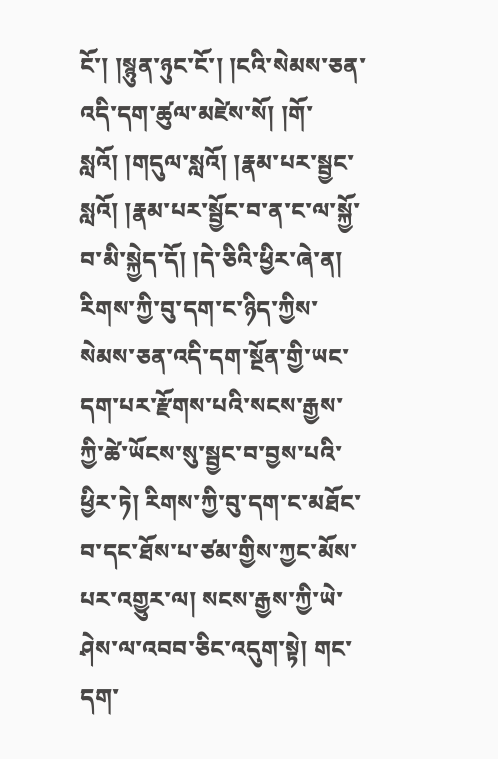ངོ་། །སྙུན་ཉུང་ངོ་། །ངའི་སེམས་ཅན་འདི་དག་ཚུལ་མཛེས་སོ། །གོ་སླའོ། །གདུལ་སླའོ། །རྣམ་པར་སྦྱང་སླའོ། །རྣམ་པར་སྦྱོང་བ་ན་ང་ལ་སྐྱོ་བ་མི་སྐྱེད་དོ། །དེ་ཅིའི་ཕྱིར་ཞེ་ན། རིགས་ཀྱི་བུ་དག་ང་ཉིད་ཀྱིས་སེམས་ཅན་འདི་དག་སྔོན་གྱི་ཡང་དག་པར་རྫོགས་པའི་སངས་རྒྱས་ཀྱི་ཚེ་ཡོངས་སུ་སྦྱང་བ་བྱས་པའི་ཕྱིར་ཏེ། རིགས་ཀྱི་བུ་དག་ང་མཐོང་བ་དང་ཐོས་པ་ཙམ་གྱིས་ཀྱང་མོས་པར་འགྱུར་ལ། སངས་རྒྱས་ཀྱི་ཡེ་ཤེས་ལ་འབབ་ཅིང་འདུག་སྟེ། གང་དག་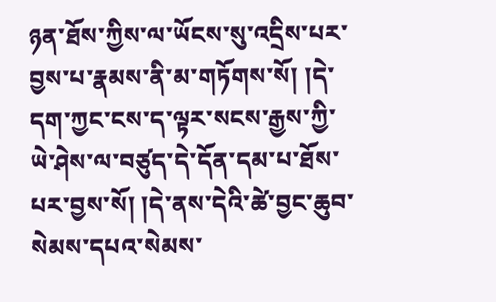ཉན་ཐོས་ཀྱིས་ལ་ཡོངས་སུ་འདྲིས་པར་བྱས་པ་རྣམས་ནི་མ་གཏོགས་སོ། །དེ་དག་ཀྱང་ངས་ད་ལྟར་སངས་རྒྱས་ཀྱི་ཡེ་ཤེས་ལ་བཙུད་དེ་དོན་དམ་པ་ཐོས་པར་བྱས་སོ། །དེ་ནས་དེའི་ཚེ་བྱང་ཆུབ་སེམས་དཔའ་སེམས་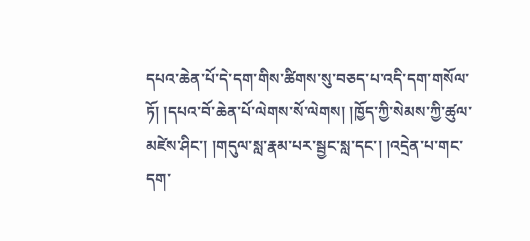དཔའ་ཆེན་པོ་དེ་དག་གིས་ཚིགས་སུ་བཅད་པ་འདི་དག་གསོལ་ཏོ། །དཔའ་བོ་ཆེན་པོ་ལེགས་སོ་ལེགས། །ཁྱོད་ཀྱི་སེམས་ཀྱི་ཚུལ་མཛེས་ཤིང་། །གདུལ་སླ་རྣམ་པར་སྦྱང་སླ་དང་། །འདྲེན་པ་གང་དག་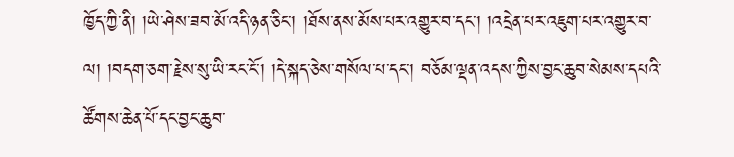ཁྱོད་ཀྱི་ནི། །ཡེ་ཤེས་ཟབ་མོ་འདི་ཉན་ཅིང་། །ཐོས་ནས་མོས་པར་འགྱུར་བ་དང་། །འདྲེན་པར་འཇུག་པར་འགྱུར་བ་ལ། །བདག་ཅག་རྗེས་སུ་ཡི་རང་ངོ་། །དེ་སྐད་ཅེས་གསོལ་པ་དང་། བཅོམ་ལྡན་འདས་ཀྱིས་བྱང་ཆུབ་སེམས་དཔའི་ཚོགས་ཆེན་པོ་དང་བྱང་ཆུབ་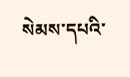སེམས་དཔའི་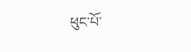ཕུང་པོ་